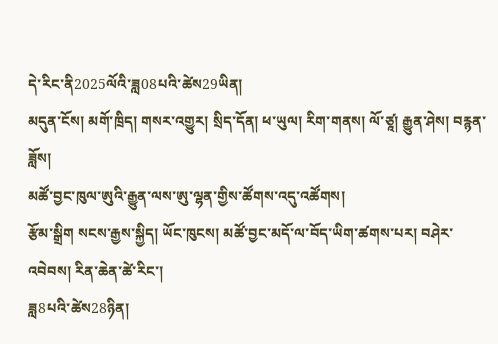དེ་རིང་ནི2025ལོའི་ཟླ08པའི་ཚེས29ཡིན།
མདུན་ངོས། མགོ་ཁྲིད། གསར་འགྱུར། སྲིད་དོན། ཕ་ཡུལ། རིག་གནས། ལོ་ཙཱ། རྒྱུན་ཤེས། བརྙན་ཟློས།
མཚོ་བྱང་ཁུལ་ཨུའི་རྒྱུན་ལས་ཨུ་ལྷན་གྱིས་ཚོགས་འདུ་འཚོགས།
རྩོམ་སྒྲིག སངས་རྒྱས་སྐྱིད། ཡོང་ཁུངས། མཚོ་བྱང་མདོ་ལ་བོད་ཡིག་ཚགས་པར། བཤེར་འབེབས། རིན་ཆེན་ཚེ་རིང་།
ཟླ8པའི་ཚེས28ཉིན།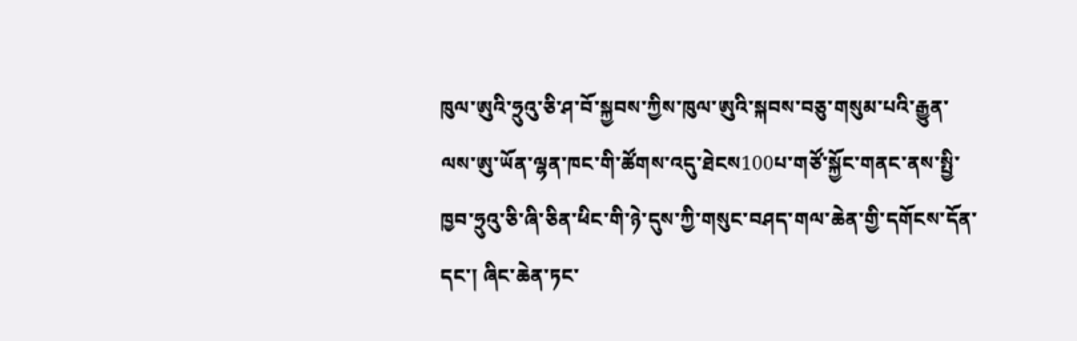ཁུལ་ཨུའི་ཧྲུའུ་ཅི་ཤ་བོ་སྐྱབས་ཀྱིས་ཁུལ་ཨུའི་སྐབས་བཅུ་གསུམ་པའི་རྒྱུན་ལས་ཨུ་ཡོན་ལྷན་ཁང་གི་ཚོགས་འདུ་ཐེངས100པ་གཙོ་སྐྱོང་གནང་ནས་སྤྱི་ཁྱབ་ཧྲུའུ་ཅི་ཞི་ཅིན་ཕིང་གི་ཉེ་དུས་ཀྱི་གསུང་བཤད་གལ་ཆེན་གྱི་དགོངས་དོན་དང་། ཞིང་ཆེན་ཏང་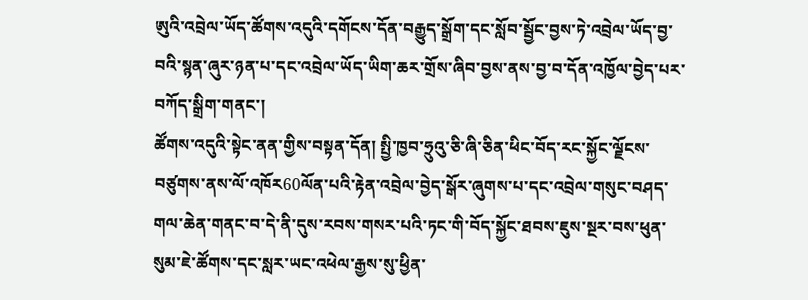ཨུའི་འབྲེལ་ཡོད་ཚོགས་འདུའི་དགོངས་དོན་བརྒྱུད་སྒྲོག་དང་སློབ་སྦྱོང་བྱས་ཏེ་འབྲེལ་ཡོད་བྱ་བའི་སྙན་ཞུར་ཉན་པ་དང་འབྲེལ་ཡོད་ཡིག་ཆར་གྲོས་ཞིབ་བྱས་ནས་བྱ་བ་དོན་འཁྱོལ་བྱེད་པར་བཀོད་སྒྲིག་གནང་།
ཚོགས་འདུའི་སྟེང་ནན་གྱིས་བསྟན་དོན། སྤྱི་ཁྱབ་ཧྲུའུ་ཅི་ཞི་ཅིན་ཕིང་བོད་རང་སྐྱོང་ལྗོངས་བཙུགས་ནས་ལོ་འཁོར60ལོན་པའི་རྟེན་འབྲེལ་བྱེད་སྒོར་ཞུགས་པ་དང་འབྲེལ་གསུང་བཤད་གལ་ཆེན་གནང་བ་དེ་ནི་དུས་རབས་གསར་པའི་ཏང་གི་བོད་སྐྱོང་ཐབས་ཇུས་སྔར་བས་ཕུན་སུམ་ཇེ་ཚོགས་དང་སླར་ཡང་འཕེལ་རྒྱས་སུ་ཕྱིན་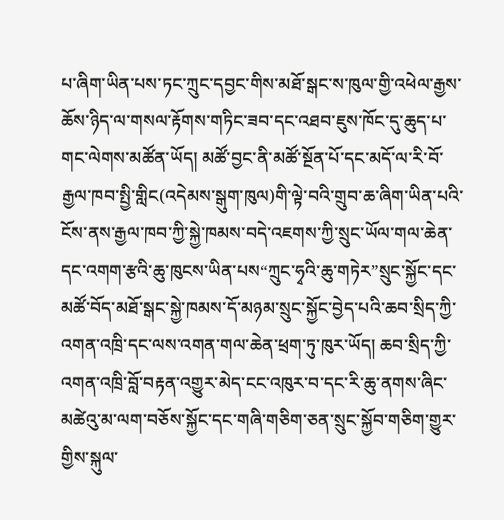པ་ཞིག་ཡིན་པས་ཏང་ཀྲུང་དབྱང་གིས་མཐོ་སྒང་ས་ཁུལ་གྱི་འཕེལ་རྒྱས་ཆོས་ཉིད་ལ་གསལ་རྟོགས་གཏིང་ཟབ་དང་འཐབ་ཇུས་ཁོང་དུ་ཆུད་པ་གང་ལེགས་མཚོན་ཡོད། མཚོ་བྱང་ནི་མཚོ་སྔོན་པོ་དང་མདོ་ལ་རི་བོ་རྒྱལ་ཁབ་སྤྱི་གླིང(འདེམས་སྒུག་ཁུལ)གི་ལྟེ་བའི་གྲུབ་ཆ་ཞིག་ཡིན་པའི་ངོས་ནས་རྒྱལ་ཁབ་ཀྱི་སྐྱེ་ཁམས་བདེ་འཇགས་ཀྱི་སྲུང་ཡོལ་གལ་ཆེན་དང་འགག་རྩའི་ཆུ་ཁུངས་ཡིན་པས“ཀྲུང་ཧྭའི་ཆུ་གཏེར”སྲུང་སྐྱོང་དང་མཚོ་བོད་མཐོ་སྒང་སྐྱེ་ཁམས་དོ་མཉམ་སྲུང་སྐྱོང་བྱེད་པའི་ཆབ་སྲིད་ཀྱི་འགན་འཁྲི་དང་ལས་འགན་གལ་ཆེན་ཕྲག་ཏུ་ཁུར་ཡོད། ཆབ་སྲིད་ཀྱི་འགན་འཁྲི་བློ་བརྟན་འགྱུར་མེད་ངང་འཁུར་བ་དང་རི་ཆུ་ནགས་ཞིང་མཚེའུ་མ་ལག་བཅོས་སྐྱོང་དང་གཞི་གཅིག་ཅན་སྲུང་སྐྱོབ་གཅིག་གྱུར་གྱིས་སྐུལ་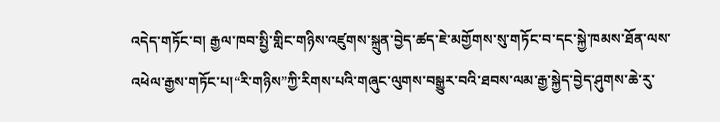འདེད་གཏོང་བ། རྒྱལ་ཁབ་སྤྱི་གླིང་གཉིས་འཛུགས་སྐྲུན་བྱེད་ཚད་ཇེ་མགྱོགས་སུ་གཏོང་བ་དང་སྐྱེ་ཁམས་ཐོན་ལས་འཕེལ་རྒྱས་གཏོང་པ།“རི་གཉིས”ཀྱི་རིགས་པའི་གཞུང་ལུགས་བསྒྱུར་བའི་ཐབས་ལམ་རྒྱ་སྐྱེད་བྱེད་ཤུགས་ཆེ་རུ་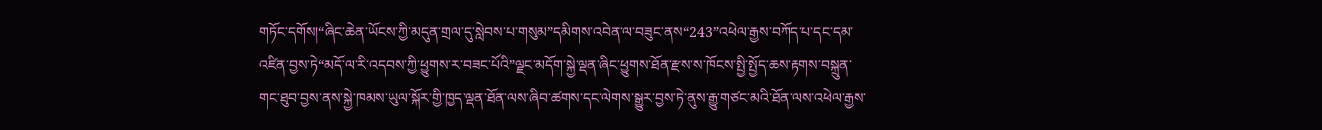གཏོང་དགོས།“ཞིང་ཆེན་ཡོངས་ཀྱི་མདུན་གྲལ་དུ་སླེབས་པ་གསུམ”དམིགས་འབེན་ལ་བཟུང་ནས“243”འཕེལ་རྒྱས་བཀོད་པ་དང་དམ་འཛིན་བྱས་ཏེ“མདོ་ལ་རི་འདབས་ཀྱི་ཕྱུགས་ར་བཟང་པོའི”ལྗང་མདོག་སྐྱེ་ལྡན་ཞིང་ཕྱུགས་ཐོན་རྫས་ས་ཁོངས་སྤྱི་སྤྱོད་ཆས་རྟགས་བསྐྲུན་གང་ཐུབ་བྱས་ནས་སྐྱེ་ཁམས་ཡུལ་སྐོར་གྱི་ཁྱད་ལྡན་ཐོན་ལས་ཞིབ་ཚགས་དང་ལེགས་སྒྱུར་བྱས་ཏེ་ནུས་རྒྱུ་གཙང་མའི་ཐོན་ལས་འཕེལ་རྒྱས་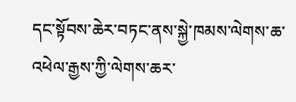དང་སྟོབས་ཆེར་བཏང་ནས་སྐྱེ་ཁམས་ལེགས་ཆ་འཕེལ་རྒྱས་ཀྱི་ལེགས་ཆར་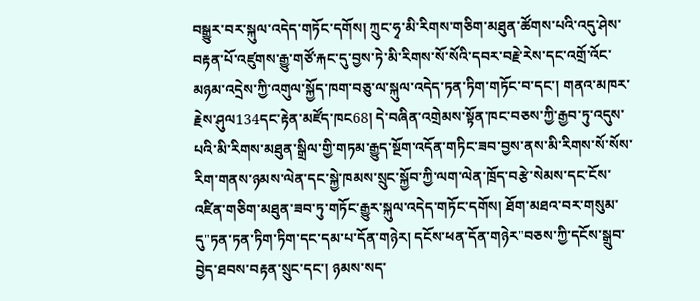བསྒྱུར་བར་སྐུལ་འདེད་གཏོང་དགོས། ཀྲུང་ཧྭ་མི་རིགས་གཅིག་མཐུན་ཚོགས་པའི་འདུ་ཤེས་བརྟན་པོ་འཛུགས་རྒྱུ་གཙོ་རྐང་དུ་བྱས་ཏེ་མི་རིགས་སོ་སོའི་དབར་བརྗེ་རེས་དང་འགྲོ་འོང་མཉམ་འདྲེས་ཀྱི་འགུལ་སྐྱོད་ཁག་བཅུ་ལ་སྐུལ་འདེད་ཏན་ཏིག་གཏོང་བ་དང་། གནའ་མཁར་རྗེས་ཤུལ134དང་རྟེན་མཛོད་ཁང68། དེ་བཞིན་འགྲེམས་སྟོན་ཁང་བཅས་ཀྱི་རྒྱབ་ཏུ་འདུས་པའི་མི་རིགས་མཐུན་སྒྲིལ་གྱི་གཏམ་རྒྱུད་སྔོག་འདོན་གཏིང་ཟབ་བྱས་ནས་མི་རིགས་སོ་སོས་རིག་གནས་ཉམས་ལེན་དང་སྐྱེ་ཁམས་སྲུང་སྐྱོབ་ཀྱི་ལག་ལེན་ཁྲོད་བརྩེ་སེམས་དང་ངོས་འཛིན་གཅིག་མཐུན་ཟབ་ཏུ་གཏོང་རྒྱུར་སྐུལ་འདེད་གཏོང་དགོས། ཐོག་མཐའ་བར་གསུམ་དུ"ཏན་ཏན་ཏིག་ཏིག་དང་དམ་པ་དོན་གཉེར། དངོས་ཕན་དོན་གཉེར"བཅས་ཀྱི་དངོས་སྒྲུབ་བྱེད་ཐབས་བརྟན་སྲུང་དང་། ཉམས་སད་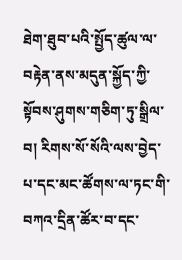ཐེག་ཐུབ་པའི་སྤྱོད་ཚུལ་ལ་བརྟེན་ནས་མདུན་སྐྱོད་ཀྱི་སྟོབས་ཤུགས་གཅིག་ཏུ་སྒྲིལ་བ། རིགས་སོ་སོའི་ལས་བྱེད་པ་དང་མང་ཚོགས་ལ་ཏང་གི་བཀའ་དྲིན་ཚོར་བ་དང་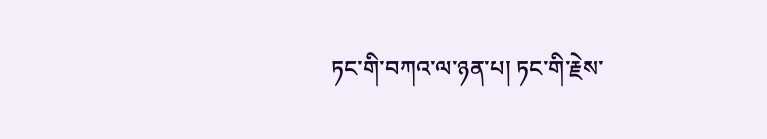ཏང་གི་བཀའ་ལ་ཉན་པ། ཏང་གི་རྗེས་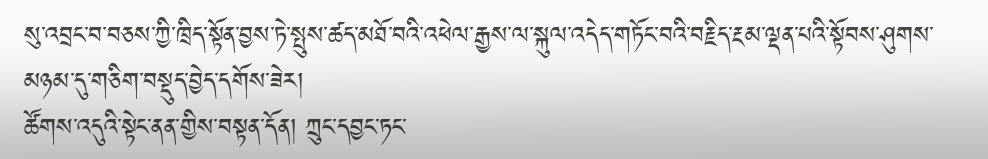སུ་འབྲང་བ་བཅས་ཀྱི་ཁྲིད་སྟོན་བྱས་ཏེ་སྤུས་ཚད་མཐོ་བའི་འཕེལ་རྒྱས་ལ་སྐུལ་འདེད་གཏོང་བའི་བརྗིད་རྔམ་ལྡན་པའི་སྟོབས་ཤུགས་མཉམ་དུ་གཅིག་བསྡུད་བྱེད་དགོས་ཟེར།
ཚོགས་འདུའི་སྟེང་ནན་གྱིས་བསྟན་དོན། ཀྲུང་དབྱང་ཏང་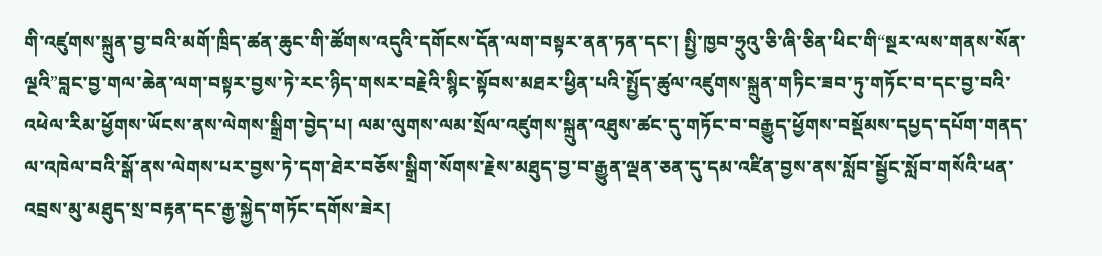གི་འཛུགས་སྐྲུན་བྱ་བའི་མགོ་ཁྲིད་ཚན་ཆུང་གི་ཚོགས་འདུའི་དགོངས་དོན་ལག་བསྟར་ནན་ཏན་དང་། སྤྱི་ཁྱབ་ཧྲུའུ་ཅི་ཞི་ཅིན་ཕིང་གི“སྔར་ལས་གནས་སོན་ལྔའི”བླང་བྱ་གལ་ཆེན་ལག་བསྟར་བྱས་ཏེ་རང་ཉིད་གསར་བརྗེའི་སྙིང་སྟོབས་མཐར་ཕྱིན་པའི་སྤྱོད་ཚུལ་འཛུགས་སྐྲུན་གཏིང་ཟབ་ཏུ་གཏོང་བ་དང་བྱ་བའི་འཕེལ་རིམ་ཕྱོགས་ཡོངས་ནས་ལེགས་སྒྲིག་བྱེད་པ། ལམ་ལུགས་ལམ་སྲོལ་འཛུགས་སྐྲུན་འཐུས་ཚང་དུ་གཏོང་བ་བརྒྱུད་ཕྱོགས་བསྡོམས་དཔྱད་དཔོག་གནད་ལ་འཁེལ་བའི་སྒོ་ནས་ལེགས་པར་བྱས་ཏེ་དག་ཐེར་བཅོས་སྒྲིག་སོགས་རྗེས་མཐུད་བྱ་བ་རྒྱུན་ལྡན་ཅན་དུ་དམ་འཛིན་བྱས་ནས་སློབ་སྦྱོང་སློབ་གསོའི་ཕན་འབྲས་མུ་མཐུད་སྲ་བརྟན་དང་རྒྱ་སྐྱེད་གཏོང་དགོས་ཟེར།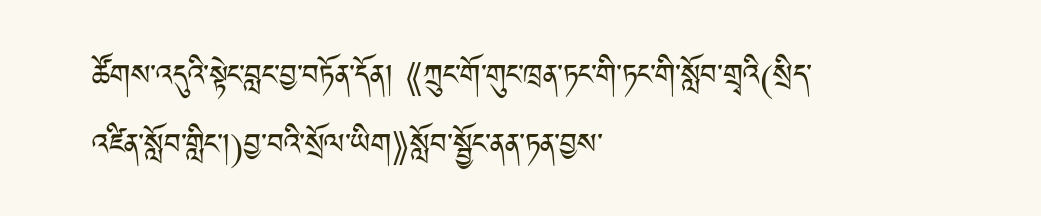ཚོགས་འདུའི་སྟེང་བླང་བྱ་བཏོན་དོན། 《ཀྲུང་གོ་གུང་ཁྲན་ཏང་གི་ཏང་གི་སློབ་གྲྭའི(སྲིད་འཛིན་སློབ་གླིང་།)བྱ་བའི་སྲོལ་ཡིག》སློབ་སྦྱོང་ནན་ཏན་བྱས་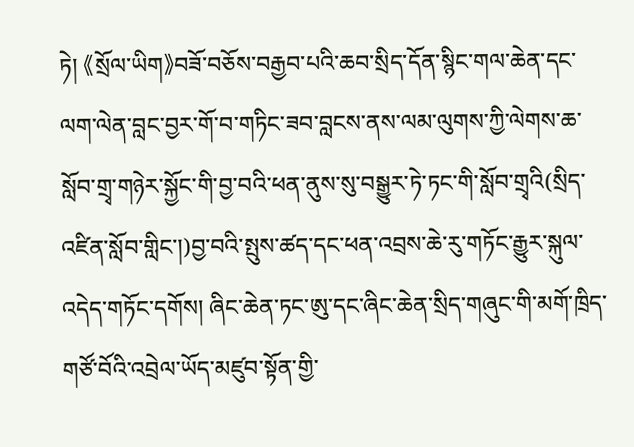ཏེ། 《སྲོལ་ཡིག》བཟོ་བཅོས་བརྒྱབ་པའི་ཆབ་སྲིད་དོན་སྙིང་གལ་ཆེན་དང་ལག་ལེན་བླང་བྱར་གོ་བ་གཏིང་ཟབ་བླངས་ནས་ལམ་ལུགས་ཀྱི་ལེགས་ཆ་སློབ་གྲྭ་གཉེར་སྐྱོང་གི་བྱ་བའི་ཕན་ནུས་སུ་བསྒྱུར་ཏེ་ཏང་གི་སློབ་གྲྭའི(སྲིད་འཛིན་སློབ་གླིང་།)བྱ་བའི་སྤུས་ཚད་དང་ཕན་འབྲས་ཆེ་རུ་གཏོང་རྒྱུར་སྐུལ་འདེད་གཏོང་དགོས། ཞིང་ཆེན་ཏང་ཨུ་དང་ཞིང་ཆེན་སྲིད་གཞུང་གི་མགོ་ཁྲིད་གཙོ་བོའི་འབྲེལ་ཡོད་མཛུབ་སྟོན་གྱི་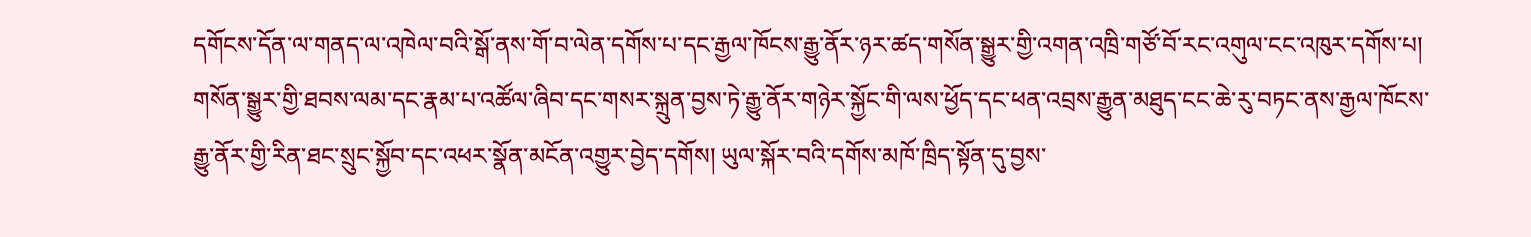དགོངས་དོན་ལ་གནད་ལ་འཁེལ་བའི་སྒོ་ནས་གོ་བ་ལེན་དགོས་པ་དང་རྒྱལ་ཁོངས་རྒྱུ་ནོར་ཉར་ཚད་གསོན་སྒྱུར་གྱི་འགན་འཁྲི་གཙོ་བོ་རང་འགུལ་ངང་འཁུར་དགོས་པ། གསོན་སྒྱུར་གྱི་ཐབས་ལམ་དང་རྣམ་པ་འཚོལ་ཞིབ་དང་གསར་སྐྲུན་བྱས་ཏེ་རྒྱུ་ནོར་གཉེར་སྐྱོང་གི་ལས་ཕྱོད་དང་ཕན་འབྲས་རྒྱུན་མཐུད་ངང་ཆེ་རུ་བཏང་ནས་རྒྱལ་ཁོངས་རྒྱུ་ནོར་གྱི་རིན་ཐང་སྲུང་སྐྱོབ་དང་འཕར་སྣོན་མངོན་འགྱུར་བྱེད་དགོས། ཡུལ་སྐོར་བའི་དགོས་མཁོ་ཁྲིད་སྟོན་དུ་བྱས་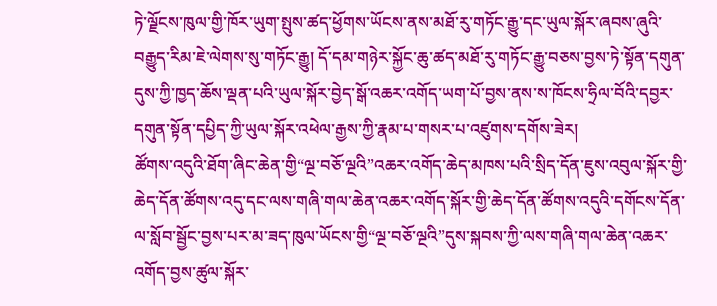ཏེ་ལྗོངས་ཁུལ་གྱི་ཁོར་ཡུག་སྤུས་ཚད་ཕྱོགས་ཡོངས་ནས་མཐོ་རུ་གཏོང་རྒྱུ་དང་ཡུལ་སྐོར་ཞབས་ཞུའི་བརྒྱུད་རིམ་ཇེ་ལེགས་སུ་གཏོང་རྒྱུ། དོ་དམ་གཉེར་སྐྱོང་ཆུ་ཚད་མཐོ་རུ་གཏོང་རྒྱུ་བཅས་བྱས་ཏེ་སྟོན་དགུན་དུས་ཀྱི་ཁྱད་ཆོས་ལྡན་པའི་ཡུལ་སྐོར་བྱེད་སྒོ་འཆར་འགོད་ཡག་པོ་བྱས་ནས་ས་ཁོངས་ཧྲིལ་བོའི་དབྱར་དགུན་སྟོན་དཔྱིད་ཀྱི་ཡུལ་སྐོར་འཕེལ་རྒྱས་ཀྱི་རྣམ་པ་གསར་པ་འཛུགས་དགོས་ཟེར།
ཚོགས་འདུའི་ཐོག་ཞིང་ཆེན་གྱི“ལྔ་བཅོ་ལྔའི”འཆར་འགོད་ཆེད་མཁས་པའི་སྲིད་དོན་ཇུས་འབུལ་སྐོར་གྱི་ཆེད་དོན་ཚོགས་འདུ་དང་ལས་གཞི་གལ་ཆེན་འཆར་འགོད་སྐོར་གྱི་ཆེད་དོན་ཚོགས་འདུའི་དགོངས་དོན་ལ་སློབ་སྦྱོང་བྱས་པར་མ་ཟད་ཁུལ་ཡོངས་གྱི“ལྔ་བཅོ་ལྔའི”དུས་སྐབས་ཀྱི་ལས་གཞི་གལ་ཆེན་འཆར་འགོད་བྱས་ཚུལ་སྐོར་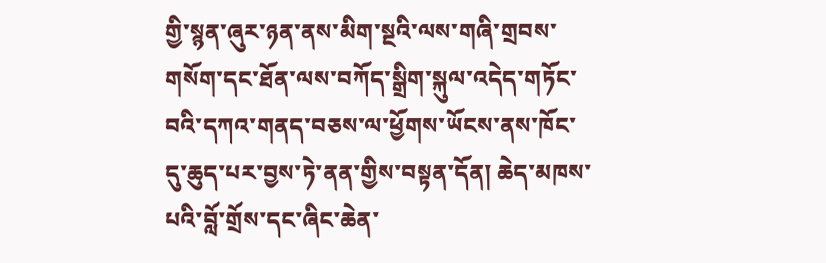གྱི་སྙན་ཞུར་ཉན་ནས་མིག་སྔའི་ལས་གཞི་གྲབས་གསོག་དང་ཐོན་ལས་བཀོད་སྒྲིག་སྐུལ་འདེད་གཏོང་བའི་དཀའ་གནད་བཅས་ལ་ཕྱོགས་ཡོངས་ནས་ཁོང་དུ་ཆུད་པར་བྱས་ཏེ་ནན་གྱིས་བསྟན་དོན། ཆེད་མཁས་པའི་བློ་གྲོས་དང་ཞིང་ཆེན་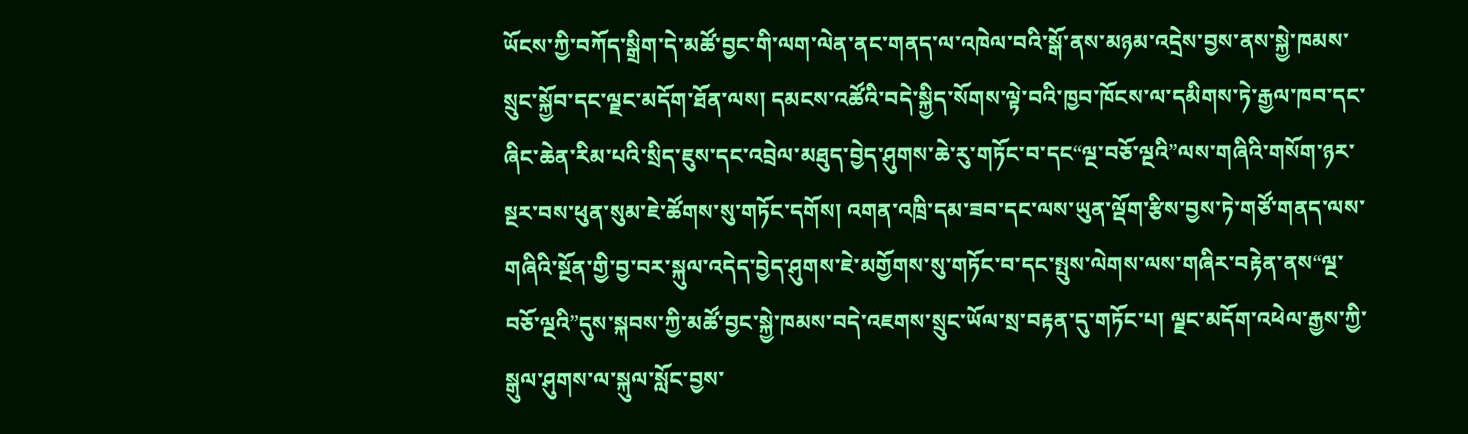ཡོངས་ཀྱི་བཀོད་སྒྲིག་དེ་མཚོ་བྱང་གི་ལག་ལེན་ནང་གནད་ལ་འཁེལ་བའི་སྒོ་ནས་མཉམ་འདྲེས་བྱས་ནས་སྐྱེ་ཁམས་སྲུང་སྐྱོབ་དང་ལྗང་མདོག་ཐོན་ལས། དམངས་འཚོའི་བདེ་སྐྱིད་སོགས་ལྟེ་བའི་ཁྱབ་ཁོངས་ལ་དམིགས་ཏེ་རྒྱལ་ཁབ་དང་ཞིང་ཆེན་རིམ་པའི་སྲིད་ཇུས་དང་འབྲེལ་མཐུད་བྱེད་ཤུགས་ཆེ་རུ་གཏོང་བ་དང“ལྔ་བཅོ་ལྔའི”ལས་གཞིའི་གསོག་ཉར་སྔར་བས་ཕུན་སུམ་ཇེ་ཚོགས་སུ་གཏོང་དགོས། འགན་འཁྲི་དམ་ཟབ་དང་ལས་ཡུན་ལྡོག་རྩིས་བྱས་ཏེ་གཙོ་གནད་ལས་གཞིའི་སྔོན་གྱི་བྱ་བར་སྐུལ་འདེད་བྱེད་ཤུགས་ཇེ་མགྱོགས་སུ་གཏོང་བ་དང་སྤུས་ལེགས་ལས་གཞིར་བརྟེན་ནས“ལྔ་བཅོ་ལྔའི”དུས་སྐབས་ཀྱི་མཚོ་བྱང་སྐྱེ་ཁམས་བདེ་འཇགས་སྲུང་ཡོལ་སྲ་བརྟན་དུ་གཏོང་པ། ལྗང་མདོག་འཕེལ་རྒྱས་ཀྱི་སྒུལ་ཤུགས་ལ་སྐུལ་སློང་བྱས་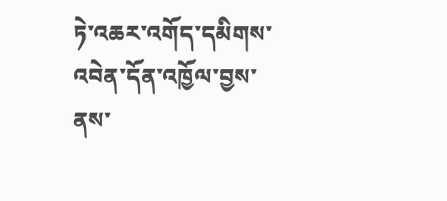ཏེ་འཆར་འགོད་དམིགས་འབེན་དོན་འཁྱོལ་བྱས་ནས་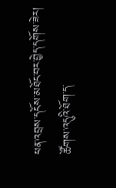ཕན་འབྲས་དངོས་མཐོང་བར་བྱེད་དགོས་ཟེར།
ཚོགས་འདུའི་ཐོག་ད་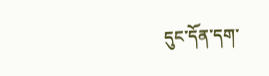དུང་དོན་དག་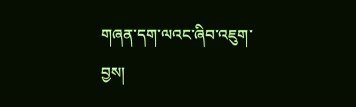གཞན་དག་ལའང་ཞིབ་འཇུག་བྱས།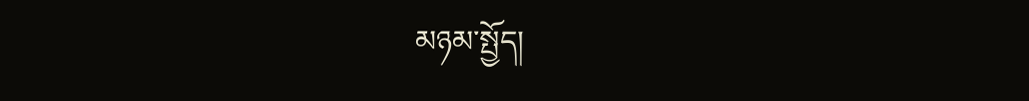མཉམ་སྤྱོད།